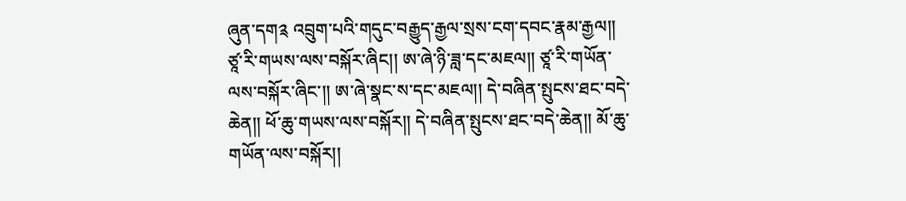ཞུན་དག༉ འབྲུག་པའི་གདུང་བརྒྱུད་རྒྱལ་སྲས་ངག་དབང་རྣམ་རྒྱལ།། ཙཱ་རི་གཡས་ལས་བསྐོར་ཞིང།། ཨ་ཞེ་ཉི་ཟླ་དང་མཇལ།། ཙཱ་རི་གཡོན་ལས་བསྐོར་ཞིང་།། ཨ་ཞེ་སྣང་ས་དང་མཇལ།། དེ་བཞིན་སྤུངས་ཐང་བདེ་ཆེན།། ཕོ་ཆུ་གཡས་ལས་བསྐོར།། དེ་བཞིན་སྤུངས་ཐང་བདེ་ཆེན།། མོ་ཆུ་གཡོན་ལས་བསྐོར།།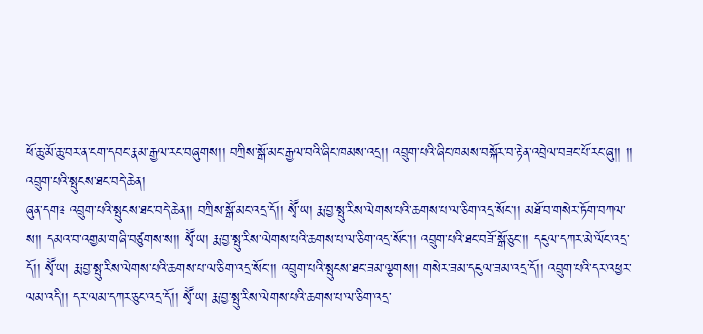ཕོ་ཆུ་མོ་ཆུ་བར་ན་ངག་དབང་རྣམ་རྒྱལ་རང་བཞུགས།། བཀྲིས་སྒོ་མང་རྒྱལ་བའི་ཞིང་ཁམས་འདྲ།། འབྲུག་པའི་ཞིང་ཁམས་བསྐོར་བ་རྟེན་འབྲེལ་བཟང་པོ་རང་ཞུ།། །།
འབྲུག་པའི་སྤུངས་ཐང་བདེ་ཆེན།
ཞུན་དག༉ འབྲུག་པའི་སྤུངས་ཐང་བདེ་ཆེན།། བཀྲིས་སྒོ་མང་འདྲ་དོ།། སྭཽ་ཡ། རྨ་བྱ་སྤུ་རིས་ལེགས་པའི་ཆགས་པ་ལ་ཅིག་འདྲ་སོང་།། མཐོ་བ་གསེར་ཏོག་བཀལ་ས།། དམའ་བ་འགྱམ་གཞི་བཙུགས་ས།། སྭཽ་ཡ། རྨ་བྱ་སྤུ་རིས་ལེགས་པའི་ཆགས་པ་ལ་ཅིག་འདྲ་སོང་།། འབྲུག་པའི་ཐང་བཟོ་སྒོ་ཅུང་།། དངུལ་དཀར་མེ་ལོང་འདྲ་དོ།། སྭཽ་ཡ། རྨ་བྱ་སྤུ་རིས་ལེགས་པའི་ཆགས་པ་ལ་ཅིག་འདྲ་སོང་།། འབྲུག་པའི་སྤུངས་ཐང་ཟམ་ལྕགས།། གསེར་ཟམ་དངུལ་ཟམ་འདྲ་དོ།། འབྲུག་པའི་དར་འཕྱར་ལམ་འདི།། དར་ལམ་དཀར་ཅུང་འདྲ་དོ།། སྭཽ་ཡ། རྨ་བྱ་སྤུ་རིས་ལེགས་པའི་ཆགས་པ་ལ་ཅིག་འདྲ་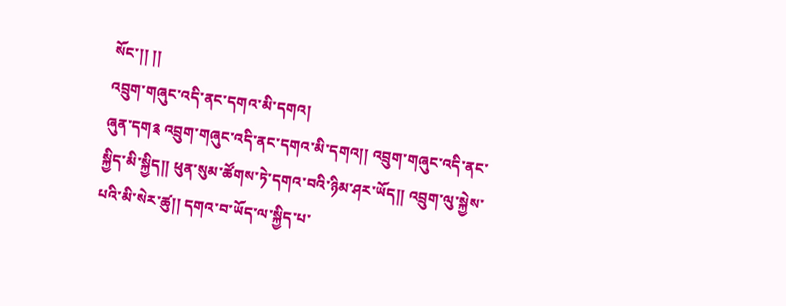སོང་།། །།
འབྲུག་གཞུང་འདི་ནང་དགའ་མི་དགའ།
ཞུན་དག༉ འབྲུག་གཞུང་འདི་ནང་དགའ་མི་དགའ།། འབྲུག་གཞུང་འདི་ནང་སྐྱིད་མི་སྐྱིད།། ཕུན་སུམ་ཚོགས་ཏེ་དགའ་བའི་ཉིམ་ཤར་ཡོད།། འབྲུག་ལུ་སྐྱེས་པའི་མི་སེར་ཚུ།། དགའ་བ་ཡོད་ལ་སྐྱིད་པ་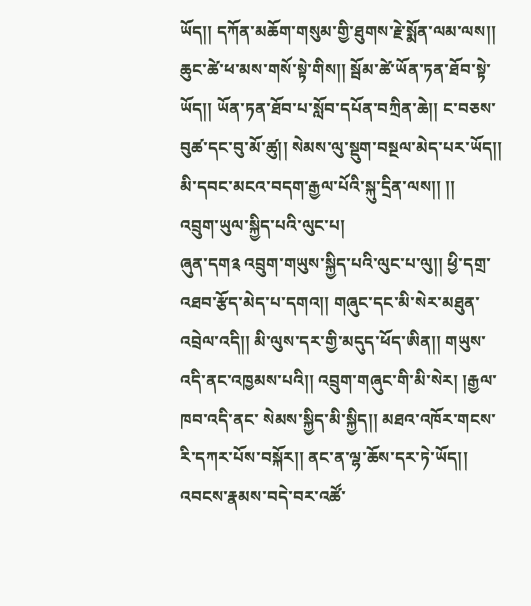ཡོད།། དཀོན་མཆོག་གསུམ་གྱི་ཐུགས་རྗེ་སྨོན་ལམ་ལས།། ཆུང་ཚེ་ཕ་མས་གསོ་སྟེ་གིས།། སྦོམ་ཚེ་ཡོན་ཏན་ཐོབ་སྟེ་ཡོད།། ཡོན་ཏན་ཐོབ་པ་སློབ་དཔོན་བཀྲིན་ཆེ།། ང་བཅས་བུཚ་དང་བུ་མོ་ཚུ།། སེམས་ལུ་སྡུག་བསྔལ་མེད་པར་ཡོད།། མི་དབང་མངའ་བདག་རྒྱལ་པོའི་སྐུ་དྲིན་ལས།། །།
འབྲུག་ཡུལ་སྐྱིད་པའི་ལུང་པ།
ཞུན་དག༉ འབྲུག་གཡུས་སྐྱིད་པའི་ལུང་པ་ལུ།། ཕྱི་དགྲ་འཐབ་རྩོད་མེད་པ་དགའ།། གཞུང་དང་མི་སེར་མཐུན་འབྲེལ་འདི།། མི་ལུས་དར་གྱི་མདུད་ཕོད་ཨིན།། གཡུས་འདི་ནང་འཁྱམས་པའི།། འབྲུག་གཞུང་གི་མི་སེར། །རྒྱལ་ཁབ་འདི་ནང་ སེམས་སྐྱིད་མི་སྐྱིད།། མཐའ་འཁོར་གངས་རི་དཀར་པོས་བསྐོར།། ནང་ན་ལྷ་ཆོས་དར་ཏེ་ཡོད།། འབངས་རྣམས་བདེ་བར་འཚོ་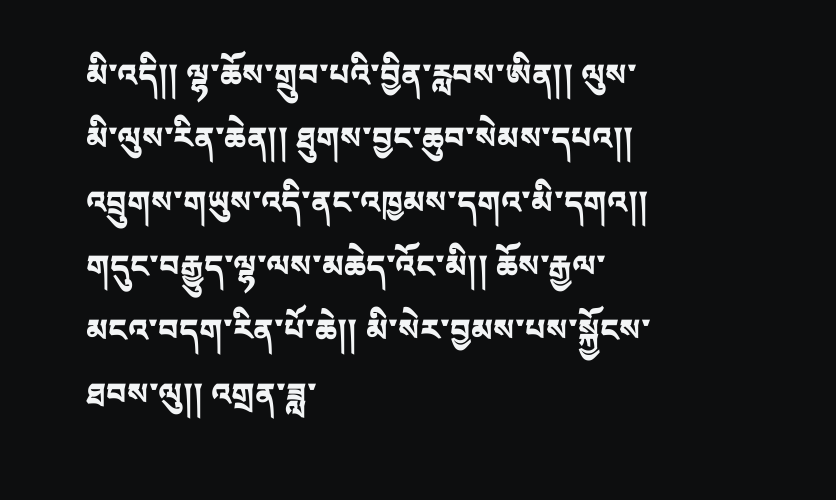མི་འདི།། ལྷ་ཆོས་གྲུབ་པའི་བྱིན་རླབས་ཨིན།། ལུས་མི་ལུས་རིན་ཆེན།། ཐུགས་བྱང་ཆུབ་སེམས་དཔའ།། འབྲུགས་གཡུས་འདི་ནང་འཁྱམས་དགའ་མི་དགའ།། གདུང་བརྒྱུད་ལྷ་ལས་མཆེད་འོང་མི།། ཆོས་རྒྱལ་མངའ་བདག་རིན་པོ་ཆེ།། མི་སེར་བྱམས་པས་སྐྱོངས་ཐབས་ལུ།། འགྲན་ཟླ་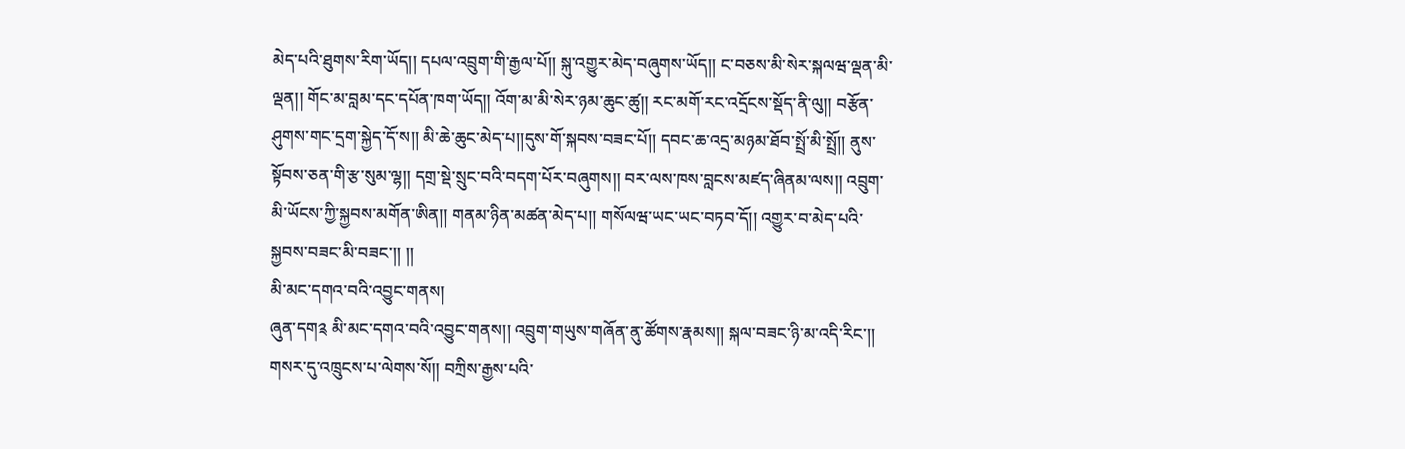མེད་པའི་ཐུགས་རིག་ཡོད།། དཔལ་འབྲུག་གི་རྒྱལ་པོ།། སྐུ་འགྱུར་མེད་བཞུགས་ཡོད།། ང་བཅས་མི་སེར་སྐལཝ་ལྡན་མི་ལྡན།། གོང་མ་བླམ་དང་དཔོན་ཁག་ཡོད།། འོག་མ་མི་སེར་ཉམ་ཆུང་ཚུ།། རང་མགོ་རང་འདྲོངས་སྡོད་ནི་ལུ།། བརྩོན་ཤུགས་གང་དྲག་སྐྱེད་དོ་ས།། མི་ཆེ་ཆུང་མེད་པ།།དུས་གོ་སྐབས་བཟང་པོ།། དབང་ཆ་འདྲ་མཉམ་ཐོབ་སྤྲོ་མི་སྤྲོ།། ནུས་སྟོབས་ཅན་གི་རྩ་སུམ་ལྷ།། དགྲ་སྡེ་སྲུང་བའི་བདག་པོར་བཞུགས།། བར་ལས་ཁས་བླངས་མཛད་ཞིནམ་ལས།། འབྲུག་མི་ཡོངས་ཀྱི་སྐྱབས་མགོན་ཨིན།། གནམ་ཉིན་མཚན་མེད་པ།། གསོལཝ་ཡང་ཡང་བཏབ་དོ།། འགྱུར་བ་མེད་པའི་སྐྱབས་བཟང་མི་བཟང་།། །།
མི་མང་དགའ་བའི་འབྱུང་གནས།
ཞུན་དག༉ མི་མང་དགའ་བའི་འབྱུང་གནས།། འབྲུག་གཡུས་གཞོན་ནུ་ཚོགས་རྣམས།། སྐལ་བཟང་ཉི་མ་འདི་རིང་།། གསར་དུ་འཁྲུངས་པ་ལེགས་སོ།། བཀྲིས་རྒྱས་པའི་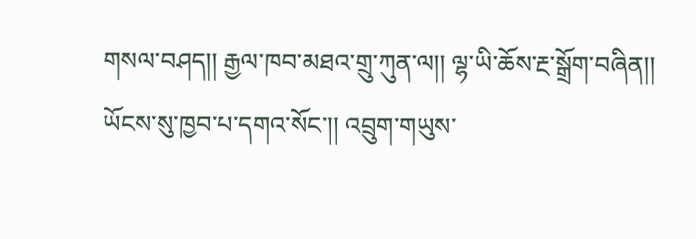གསལ་བཤད།། རྒྱལ་ཁབ་མཐའ་གྲུ་ཀུན་ལ།། ལྷ་ཡི་ཆོས་རྔ་སྒྲོག་བཞིན།། ཡོངས་སུ་ཁྱབ་པ་དགའ་སོང་།། འབྲུག་གཡུས་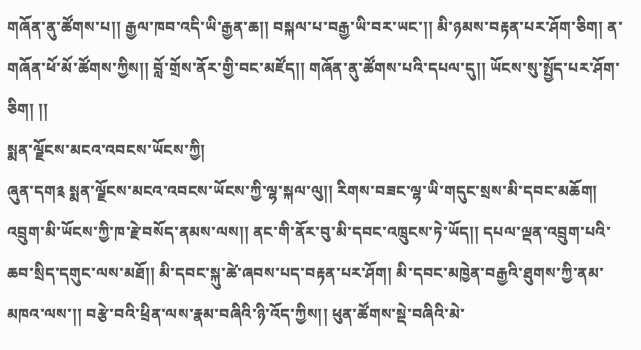གཞོན་ནུ་ཚོགས་པ།། རྒྱལ་ཁབ་འདི་ཡི་རྒྱན་ཆ།། བསྐལ་པ་བརྒྱ་ཡི་བར་ཡང་།། མི་ཉམས་བརྟན་པར་ཤོག་ཅིག། ན་གཞོན་ཕོ་མོ་ཚོགས་ཀྱིས།། བློ་གྲོས་ནོར་གྱི་བང་མཛོད།། གཞོན་ནུ་ཚོགས་པའི་དཔལ་དུ།། ཡོངས་སུ་སྤྱོད་པར་ཤོག་ཅིག། །།
སྨན་ལྗོངས་མངའ་འབངས་ཡོངས་ཀྱི།
ཞུན་དག༉ སྨན་ལྗོངས་མངའ་འབངས་ཡོངས་ཀྱི་ལྷ་སྐལ་ལུ།། རིགས་བཟང་ལྷ་ཡི་གདུང་སྲས་མི་དབང་མཆོག། འབྲུག་མི་ཡོངས་ཀྱི་ཁ་རྗེ་བསོད་ནམས་ལས།། ནང་གི་ནོར་བུ་མི་དབང་འཁྲུངས་ཏེ་ཡོད།། དཔལ་ལྡན་འབྲུག་པའི་ཆབ་སྲིད་དགུང་ལས་མཐོ།། མི་དབང་སྐུ་ཚེ་ཞབས་པད་བརྟན་པར་ཤོག། མི་དབང་མཁྱེན་བརྒྱའི་ཐུགས་ཀྱི་ནམ་མཁའ་ལས་།། བརྩེ་བའི་ཕྲིན་ལས་རྣམ་བཞིའི་ཉི་འོད་ཀྱིས།། ཕུན་ཚོགས་སྡེ་བཞིའི་མེ་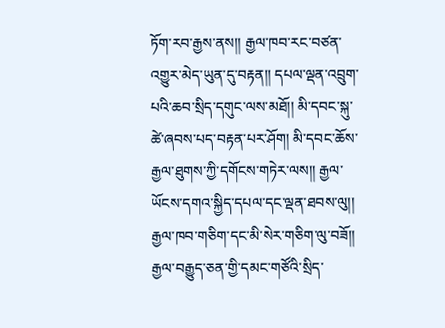ཏོག་རབ་རྒྱས་ནས།། རྒྱལ་ཁབ་རང་བཙན་འགྱུར་མེད་ཡུན་དུ་བརྟན།། དཔལ་ལྡན་འབྲུག་པའི་ཆབ་སྲིད་དགུང་ལས་མཐོ།། མི་དབང་སྐུ་ཚེ་ཞབས་པད་བརྟན་པར་ཤོག། མི་དབང་ཆོས་རྒྱལ་ཐུགས་ཀྱི་དགོངས་གཏེར་ལས།། རྒྱལ་ཡོངས་དགའ་སྐྱིད་དཔལ་དང་ལྡན་ཐབས་ལུ།། རྒྱལ་ཁབ་གཅིག་དང་མི་སེར་གཅིག་ལུ་བཟོ།། རྒྱལ་བརྒྱུད་ཅན་གྱི་དམང་གཙོའི་སྲིད་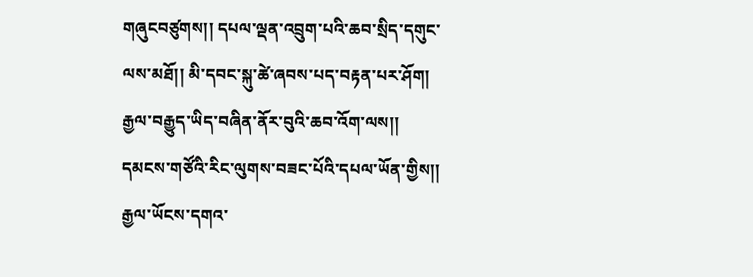གཞུངབཙུགས།། དཔལ་ལྡན་འབྲུག་པའི་ཆབ་སྲིད་དགུང་ལས་མཐོ།། མི་དབང་སྐུ་ཚེ་ཞབས་པད་བརྟན་པར་ཤོག། རྒྱལ་བརྒྱུད་ཡིད་བཞིན་ནོར་བུའི་ཆབ་འོག་ལས།། དམངས་གཙོའི་རིང་ལུགས་བཟང་པོའི་དཔལ་ཡོན་གྱིས།། རྒྱལ་ཡོངས་དགའ་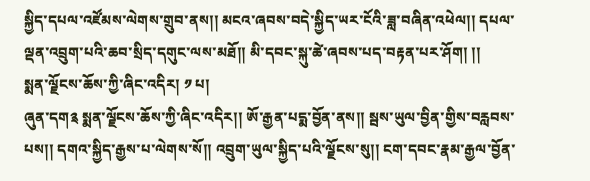སྐྱིད་དཔལ་འཛོམས་ལེགས་གྲུབ་ནས།། མངའ་ཞབས་བདེ་སྐྱིད་ཡར་ངོའི་ཟླ་བཞིན་འཕེལ།། དཔལ་ལྡན་འབྲུག་པའི་ཆབ་སྲིད་དགུང་ལས་མཐོ།། མི་དབང་སྐུ་ཚེ་ཞབས་པད་བརྟན་པར་ཤོག། །།
སྨན་ལྗོངས་ཆོས་ཀྱི་ཞིང་འདིར། ༡ པ།
ཞུན་དག༉ སྨན་ལྗོངས་ཆོས་ཀྱི་ཞིང་འདིར།། ཨོ་རྒྱན་པདྨ་བྱོན་ནས།། སྦས་ཡུལ་བྱིན་གྱིས་བརླབས་པས།། དགའ་སྐྱིད་རྒྱས་པ་ལེགས་སོ།། འབྲུག་ཡུལ་སྐྱིད་པའི་ལྗོངས་སུ།། ངག་དབང་རྣམ་རྒྱལ་བྱོན་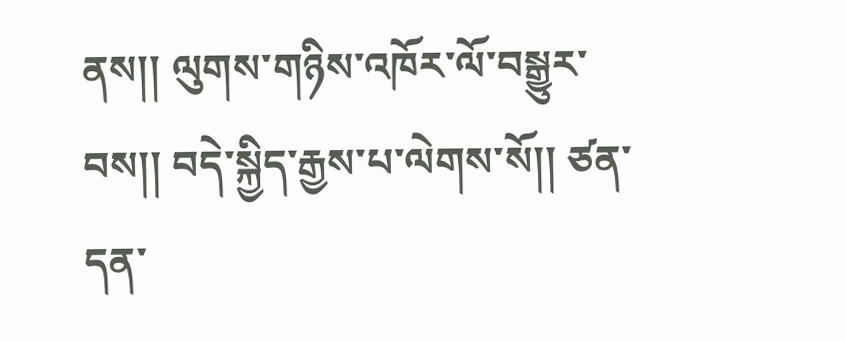ནས།། ལུགས་གཉིས་འཁོར་ལོ་བསྒྱུར་བས།། བདེ་སྐྱིད་རྒྱས་པ་ལེགས་སོ།། ཙན་དན་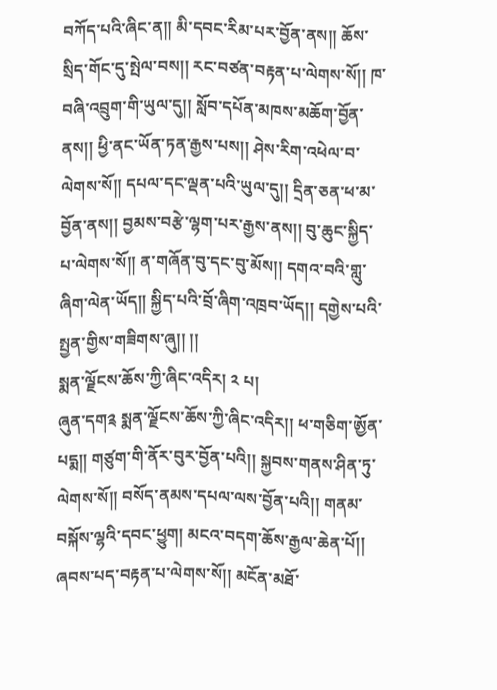བཀོད་པའི་ཞིང་ན།། མི་དབང་རིམ་པར་བྱོན་ནས།། ཆོས་སྲིད་གོང་དུ་སྤེལ་བས།། རང་བཙན་བརྟན་པ་ལེགས་སོ།། ཁ་བཞི་འབྲུག་གི་ཡུལ་དུ།། སློབ་དཔོན་མཁས་མཆོག་བྱོན་ནས།། ཕྱི་ནང་ཡོན་ཏན་རྒྱས་པས།། ཤེས་རིག་འཕེལ་བ་ལེགས་སོ།། དཔལ་དང་ལྡན་པའི་ཡུལ་དུ།། དྲིན་ཅན་ཕ་མ་བྱོན་ནས།། བྱམས་བརྩེ་ལྷག་པར་རྒྱས་ནས།། བུ་ཆུང་སྐྱིད་པ་ལེགས་སོ།། ན་གཞོན་བུ་དང་བུ་མོས།། དགའ་བའི་གླུ་ཞིག་ལེན་ཡོད།། སྐྱིད་པའི་བྲོ་ཞིག་འཁྲབ་ཡོད།། དགྱེས་པའི་སྤྱན་གྱིས་གཟིགས་ཞུ།། །།
སྨན་ལྗོངས་ཆོས་ཀྱི་ཞིང་འདིར། ༢ པ།
ཞུན་དག༉ སྨན་ལྗོངས་ཆོས་ཀྱི་ཞིང་འདིར།། ཕ་གཅིག་ཨྱོན་པདྨ།། གཙུག་གི་ནོར་བུར་བྱོན་པའི།། སྐྱབས་གནས་ཤིན་ཏུ་ལེགས་སོ།། བསོད་ནམས་དཔལ་ལས་བྱོན་པའི།། གནམ་བསྐོས་ལྷའི་དབང་ཕྱུག། མངའ་བདག་ཆོས་རྒྱལ་ཆེན་པོ།། ཞབས་པད་བརྟན་པ་ལེགས་སོ།། མངོན་མཐོ་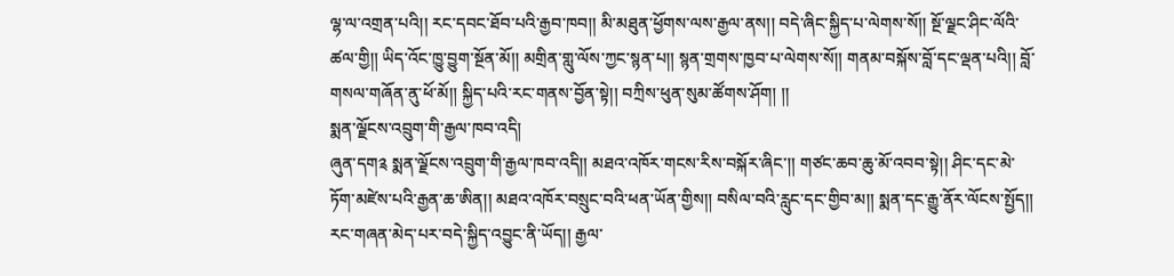ལྷ་ལ་འགྲན་པའི།། རང་དབང་ཐོབ་པའི་རྒྱབ་ཁབ།། མི་མཐུན་ཕྱོགས་ལས་རྒྱལ་ནས།། བདེ་ཞིང་སྐྱིད་པ་ལེགས་སོ།། སྔོ་ལྗང་ཤིང་ལོའི་ཚལ་གྱི།། ཡིད་འོང་ཁྱུ་བྱུག་སྔོན་མོ།། མགྲིན་གླུ་ལོས་ཀྱང་སྙན་པ།། སྙན་གྲགས་ཁྱབ་པ་ལེགས་སོ།། གནམ་བསྐོས་བློ་དང་ལྡན་པའི།། བློ་གསལ་གཞོན་ནུ་ཕོ་མོ།། སྐྱིད་པའི་རང་གནས་བྱོན་སྟེ།། བཀྲིས་ཕུན་སུམ་ཚོགས་ཤོག། །།
སྨན་ལྗོངས་འབྲུག་གི་རྒྱལ་ཁབ་འདི།
ཞུན་དག༉ སྨན་ལྗོངས་འབྲུག་གི་རྒྱལ་ཁབ་འདི།། མཐའ་འཁོར་གངས་རིས་བསྐོར་ཞིང་།། གཙང་ཆབ་ཆུ་མོ་འབབ་སྟེ།། ཤིང་དང་མེ་ཏོག་མཛེས་པའི་རྒྱན་ཆ་ཨིན།། མཐའ་འཁོར་བསྲུང་བའི་ཕན་ཡོན་གྱིས།། བསིལ་བའི་རླུང་དང་གྱིབ་མ།། སྨན་དང་རྒྱུ་ནོར་ལོངས་སྤྱོད།། རང་གཞན་མེད་པར་བདེ་སྐྱིད་འབྱུང་ནི་ཡོད།། རྒྱལ་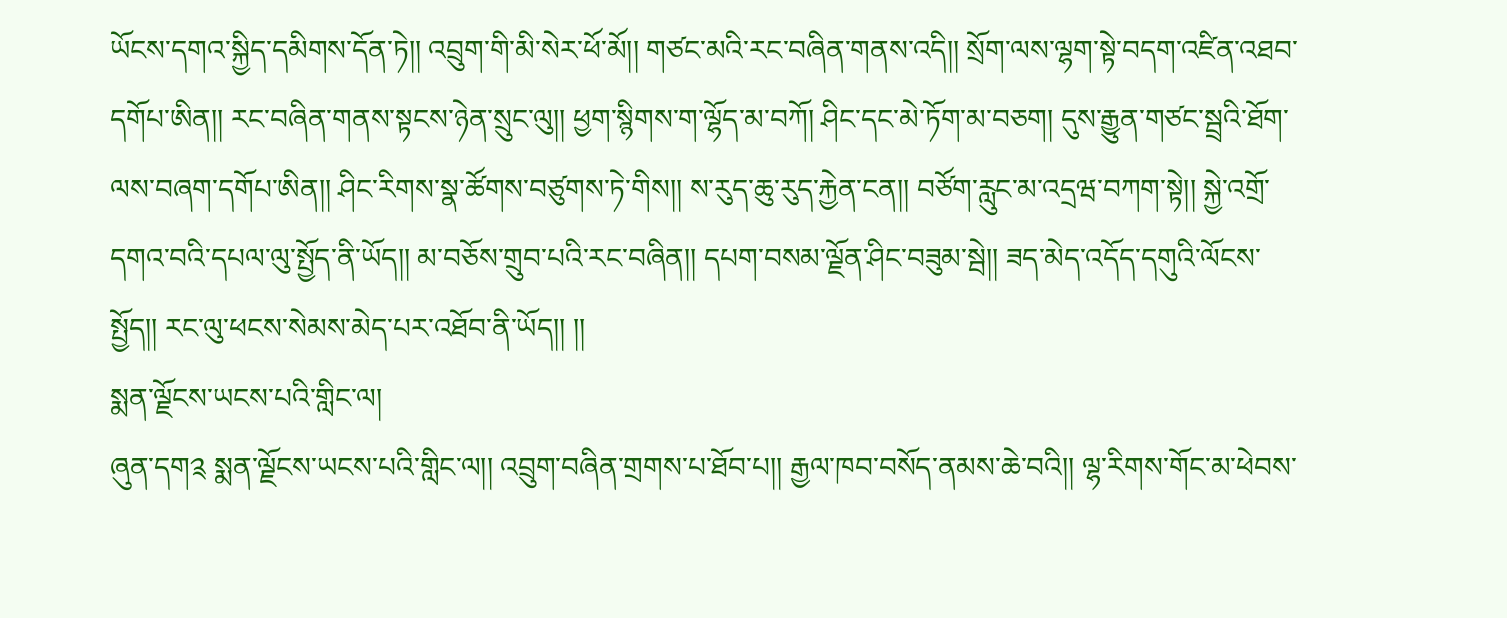ཡོངས་དགའ་སྐྱིད་དམིགས་དོན་ཏེ།། འབྲུག་གི་མི་སེར་ཕོ་མོ།། གཙང་མའི་རང་བཞིན་གནས་འདི།། སྲོག་ལས་ལྷག་སྟེ་བདག་འཛིན་འཐབ་དགོཔ་ཨིན།། རང་བཞིན་གནས་སྟངས་ཉེན་སྲུང་ལུ།། ཕྱག་སྙིགས་ག་ལྷོད་མ་བཀོ། ཤིང་དང་མེ་ཏོག་མ་བཅག། དུས་རྒྱུན་གཙང་སྦྲའི་ཐོག་ལས་བཞག་དགོཔ་ཨིན།། ཤིང་རིགས་སྣ་ཚོགས་བཙུགས་ཏེ་གིས།། ས་རུད་ཆུ་རུད་རྐྱེན་ངན།། བཙོག་རླུང་མ་འདྲཝ་བཀག་སྟེ།། སྐྱེ་འགྲོ་དགའ་བའི་དཔལ་ལུ་སྤྱོད་ནི་ཡོད།། མ་བཅོས་གྲུབ་པའི་རང་བཞིན།། དཔག་བསམ་ལྗོན་ཤིང་བཟུམ་སྦེ།། ཟད་མེད་འདོད་དགུའི་ལོངས་སྤྱོད།། རང་ལུ་ཕངས་སེམས་མེད་པར་འཐོབ་ནི་ཡོད།། །།
སྨན་ལྗོངས་ཡངས་པའི་གླིང་ལ།
ཞུན་དག༉ སྨན་ལྗོངས་ཡངས་པའི་གླིང་ལ།། འབྲུག་བཞིན་གྲགས་པ་ཐོབ་པ།། རྒྱལ་ཁབ་བསོད་ནམས་ཆེ་བའི།། ལྷ་རིགས་གོང་མ་ཕེབས་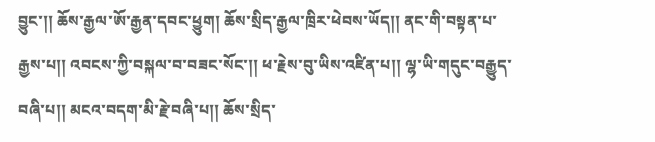བྱུང་།། ཆོས་རྒྱལ་ཨོ་རྒྱན་དབང་ཕྱུག། ཆོས་སྲིད་རྒྱལ་ཁྲིར་ཕེབས་ཡོད།། ནང་གི་བསྟན་པ་རྒྱས་པ།། འབངས་ཀྱི་བསྐལ་བ་བཟང་སོང་།། ཕ་རྗེས་བུ་ཡིས་འཛིན་པ།། ལྷ་ཡི་གདུང་བརྒྱུད་བཞི་པ།། མངའ་བདག་མི་རྗེ་བཞི་པ།། ཆོས་སྲིད་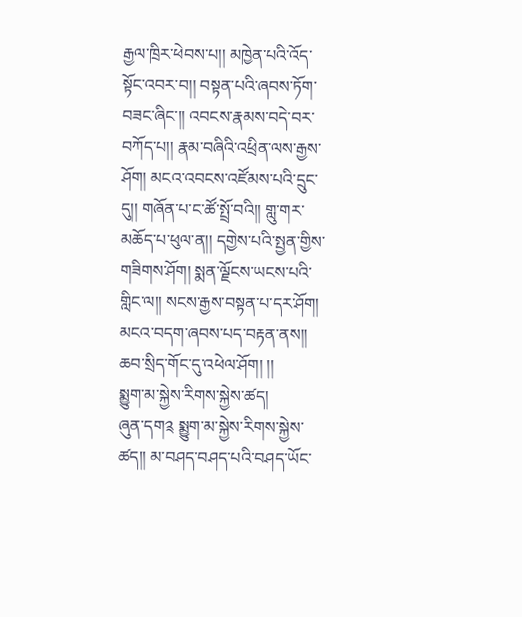རྒྱལ་ཁྲིར་ཕེབས་པ།། མཁྱེན་པའི་འོད་སྟོང་འབར་བ།། བསྟན་པའི་ཞབས་ཏོག་བཟང་ཞིང་།། འབངས་རྣམས་བདེ་བར་བཀོད་པ།། རྣམ་བཞིའི་འཕྲིན་ལས་རྒྱས་ཤོག། མངའ་འབངས་འཛོམས་པའི་དྲུང་དུ།། གཞོན་པ་ང་ཚོ་སྤྲོ་བའི།། གླུ་གར་མཆོད་པ་ཕུལ་ན།། དགྱེས་པའི་སྤྱན་གྱིས་གཟིགས་ཤོག། སྨན་ལྗོངས་ཡངས་པའི་གླིང་ལ།། སངས་རྒྱས་བསྟན་པ་དར་ཤོག། མངའ་བདག་ཞབས་པད་བརྟན་ནས།། ཆབ་སྲིད་གོང་དུ་འཕེལ་ཤོག། །།
སྨྱུག་མ་སྐྱེས་རིགས་སྐྱེས་ཚད།
ཞུན་དག༉ སྨྱུག་མ་སྐྱེས་རིགས་སྐྱེས་ཚད།། མ་བཤད་བཤད་པའི་བཤད་ཡོང་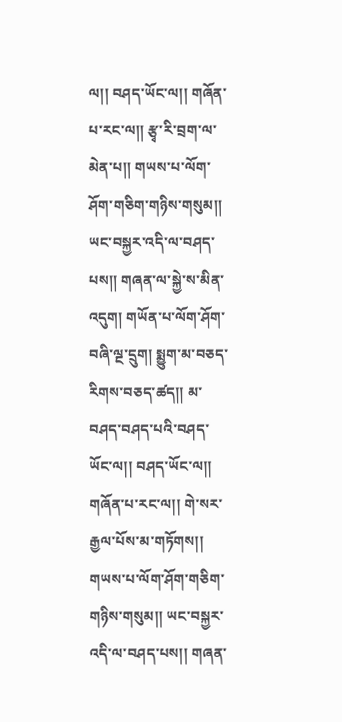ལ།། བཤད་ཡོང་ལ།། གཞོན་པ་རང་ལ།། རྩྭ་རི་བྲག་ལ་མེན་པ།། གཡས་པ་ལོག་ཤོག་གཅིག་གཉིས་གསུམ།། ཡང་བསྐྱར་འདི་ལ་བཤད་པས།། གཞན་ལ་སྐྱེ་ས་མིན་འདུག། གཡོན་པ་ལོག་ཤོག་བཞི་ལྔ་དྲུག། སྨྱུག་མ་བཅད་རིགས་བཅད་ཚད།། མ་བཤད་བཤད་པའི་བཤད་ཡོང་ལ།། བཤད་ཡོང་ལ།། གཞོན་པ་རང་ལ།། གེ་སར་རྒྱལ་པོས་མ་གཏོགས།། གཡས་པ་ལོག་ཤོག་གཅིག་གཉིས་གསུམ།། ཡང་བསྐྱར་འདི་ལ་བཤད་པས།། གཞན་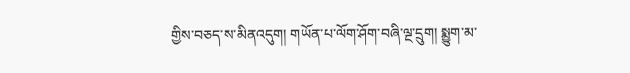གྱིས་བཅད་ས་མིནའདུག། གཡོན་པ་ལོག་ཤོག་བཞི་ལྔ་དྲུག། སྨྱུག་མ་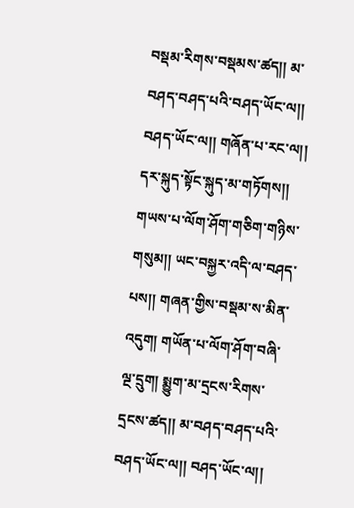བསྡམ་རིགས་བསྡམས་ཚད།། མ་བཤད་བཤད་པའི་བཤད་ཡོང་ལ།། བཤད་ཡོང་ལ།། གཞོན་པ་རང་ལ།། དར་སྐུད་སྟོང་སྐུད་མ་གཏོགས།། གཡས་པ་ལོག་ཤོག་གཅིག་གཉིས་གསུམ།། ཡང་བསྐྱར་འདི་ལ་བཤད་པས།། གཞན་གྱིས་བསྡམ་ས་མིན་འདུག། གཡོན་པ་ལོག་ཤོག་བཞི་ལྔ་དྲུག། སྨྱུག་མ་དྲངས་རིགས་དྲངས་ཚད།། མ་བཤད་བཤད་པའི་བཤད་ཡོང་ལ།། བཤད་ཡོང་ལ།།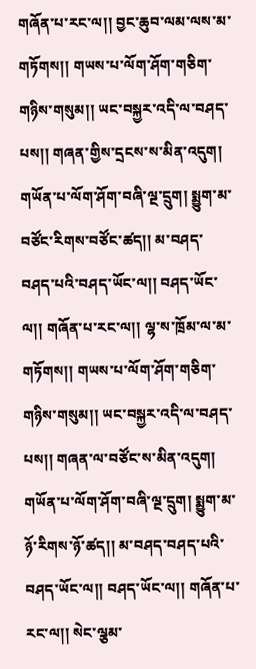གཞོན་པ་རང་ལ།། བྱང་ཆུབ་ལམ་ལས་མ་གཏོགས།། གཡས་པ་ལོག་ཤོག་གཅིག་གཉིས་གསུམ།། ཡང་བསྐྱར་འདི་ལ་བཤད་པས།། གཞན་གྱིས་དྲངས་ས་མིན་འདུག། གཡོན་པ་ལོག་ཤོག་བཞི་ལྔ་དྲུག། སྨྱུག་མ་བཙོང་རིགས་བཙོང་ཚད།། མ་བཤད་བཤད་པའི་བཤད་ཡོང་ལ།། བཤད་ཡོང་ལ།། གཞོན་པ་རང་ལ།། ལྷ་ས་ཁྲོམ་ལ་མ་གཏོགས།། གཡས་པ་ལོག་ཤོག་གཅིག་གཉིས་གསུམ།། ཡང་བསྐྱར་འདི་ལ་བཤད་པས།། གཞན་ལ་བཙོང་ས་མིན་འདུག། གཡོན་པ་ལོག་ཤོག་བཞི་ལྔ་དྲུག། སྨྱུག་མ་ཉོ་རིགས་ཉོ་ཚད།། མ་བཤད་བཤད་པའི་བཤད་ཡོང་ལ།། བཤད་ཡོང་ལ།། གཞོན་པ་རང་ལ།། སེང་ལྕམ་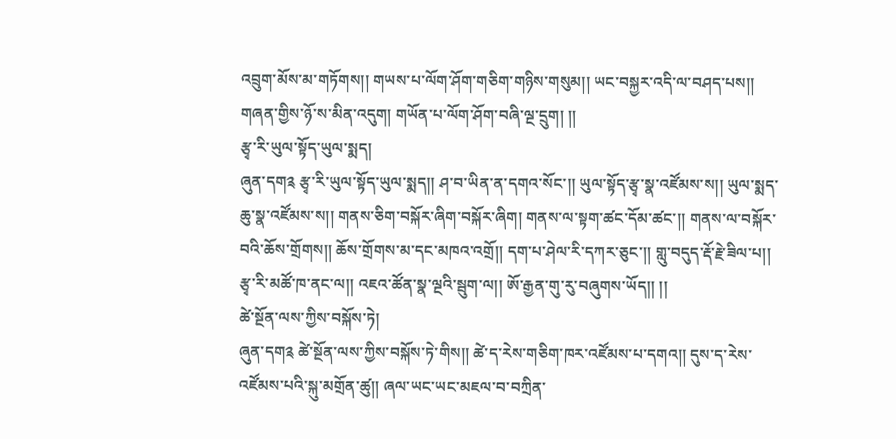འབྲུག་མོས་མ་གཏོགས།། གཡས་པ་ལོག་ཤོག་གཅིག་གཉིས་གསུམ།། ཡང་བསྐྱར་འདི་ལ་བཤད་པས།། གཞན་གྱིས་ཉོ་ས་མིན་འདུག། གཡོན་པ་ལོག་ཤོག་བཞི་ལྔ་དྲུག། །།
རྩྭ་རི་ཡུལ་སྟོད་ཡུལ་སྨད།
ཞུན་དག༉ རྩྭ་རི་ཡུལ་སྟོད་ཡུལ་སྨད།། ཤ་བ་ཡིན་ན་དགའ་སོང་།། ཡུལ་སྟོད་རྩྭ་སྣ་འཛོམས་ས།། ཡུལ་སྨད་ཆུ་སྣ་འཛོམས་ས།། གནས་ཅིག་བསྐོར་ཞིག་བསྐོར་ཞིག། གནས་ལ་སྟག་ཚང་དོམ་ཚང་།། གནས་ལ་བསྐོར་བའི་ཆོས་གྲོགས།། ཆོས་གྲོགས་མ་དང་མཁའ་འགྲོ།། དག་པ་ཤེལ་རི་དཀར་ཅུང་།། གླུ་བདུད་རྡོ་རྗེ་ཟིལ་པ།། རྩྭ་རི་མཚོ་ཁ་ནང་ལ།། འཇའ་ཚོན་སྣ་ལྔའི་སྦུག་ལ།། ཨོ་རྒྱན་གུ་རུ་བཞུགས་ཡོད།། །།
ཚེ་སྔོན་ལས་ཀྱིས་བསྐོས་ཏེ།
ཞུན་དག༉ ཚེ་སྔོན་ལས་ཀྱིས་བསྐོས་ཏེ་གིས།། ཚེ་ད་རེས་གཅིག་ཁར་འཛོམས་པ་དགའ།། དུས་ད་རེས་འཛོམས་པའི་སྐུ་མགྲོན་ཚུ།། ཞལ་ཡང་ཡང་མཇལ་བ་བཀྲིན་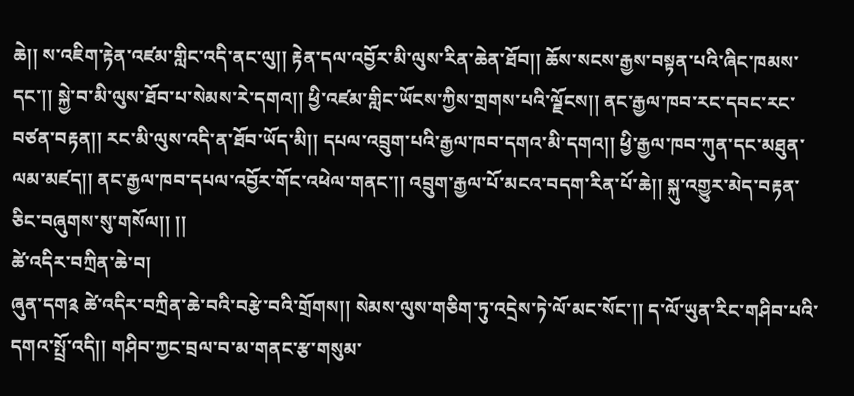ཆེ།། ས་འཇིག་རྟེན་འཛམ་གླིང་འདི་ནང་ལུ།། རྟེན་དལ་འབྱོར་མི་ལུས་རིན་ཆེན་ཐོབ།། ཆོས་སངས་རྒྱས་བསྟན་པའི་ཞིང་ཁམས་དང་།། སྐྱེ་བ་མི་ལུས་ཐོབ་པ་སེམས་རེ་དགའ།། ཕྱི་འཛམ་གླིང་ཡོངས་ཀྱིས་གྲགས་པའི་ལྗོངས།། ནང་རྒྱལ་ཁབ་རང་དབང་རང་བཙན་བརྟན།། རང་མི་ལུས་འདི་ན་ཐོབ་ཡོད་མི།། དཔལ་འབྲུག་པའི་རྒྱལ་ཁབ་དགའ་མི་དགའ།། ཕྱི་རྒྱལ་ཁབ་ཀུན་དང་མཐུན་ལམ་མཛད།། ནང་རྒྱལ་ཁབ་དཔལ་འབྱོར་གོང་འཕེལ་གནང་།། འབྲུག་རྒྱལ་པོ་མངའ་བདག་རིན་པོ་ཆེ།། སྐུ་འགྱུར་མེད་བརྟན་ཅིང་བཞུགས་སུ་གསོལ།། །།
ཚེ་འདིར་བཀྲིན་ཆེ་བ།
ཞུན་དག༉ ཚེ་འདིར་བཀྲིན་ཆེ་བའི་བརྩེ་བའི་གྲོགས།། སེམས་ལུས་གཅིག་ཏུ་འདྲེས་ཏེ་ལོ་མང་སོང་།། ད་ལོ་ཡུན་རིང་གཤིབ་པའི་དགའ་སྤྲོ་འདི།། གཤིབ་ཀྱང་བྲལ་བ་མ་གནང་རྩ་གསུམ་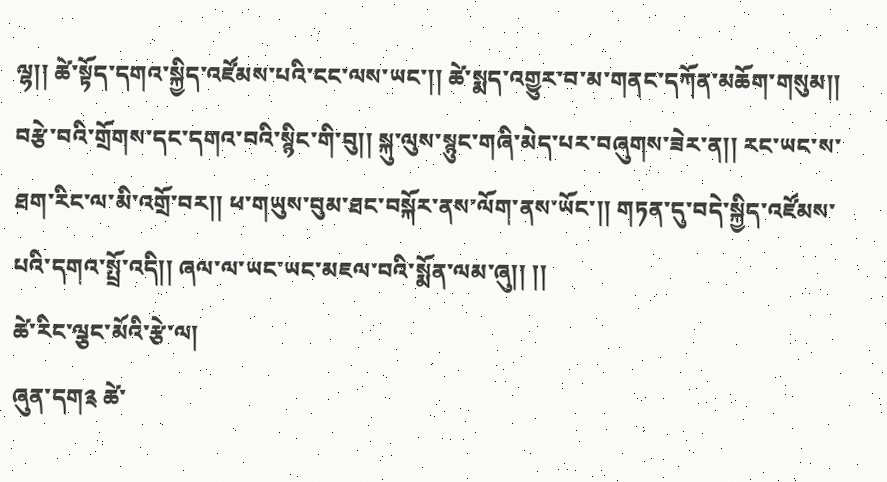ལྷ།། ཚེ་སྟོད་དགའ་སྐྱིད་འཛོམས་པའི་ངང་ལས་ཡང་།། ཚེ་སྨད་འགྱུར་བ་མ་གནང་དཀོན་མཆོག་གསུམ།། བརྩེ་བའི་གྲོགས་དང་དགའ་བའི་སྙིང་གི་བུ།། སྐུ་ལུས་སྙུང་གཞི་མེད་པར་བཞུགས་ཟེར་ན།། རང་ཡང་ས་ཐག་རིང་ལ་མི་འགྲོ་བར།། ཕ་གཡུས་བུམ་ཐང་བསྐོར་ནས་ལོག་ནས་ཡོང་།། གཏན་དུ་བདེ་སྐྱིད་འཛོམས་པའི་དགའ་སྤྲོ་འདི།། ཞལ་ལ་ཡང་ཡང་མཇལ་བའི་སྨོན་ལམ་ཞུ།། །།
ཚེ་རིང་ལྕང་མོའི་རྩེ་ལ།
ཞུན་དག༉ ཚེ་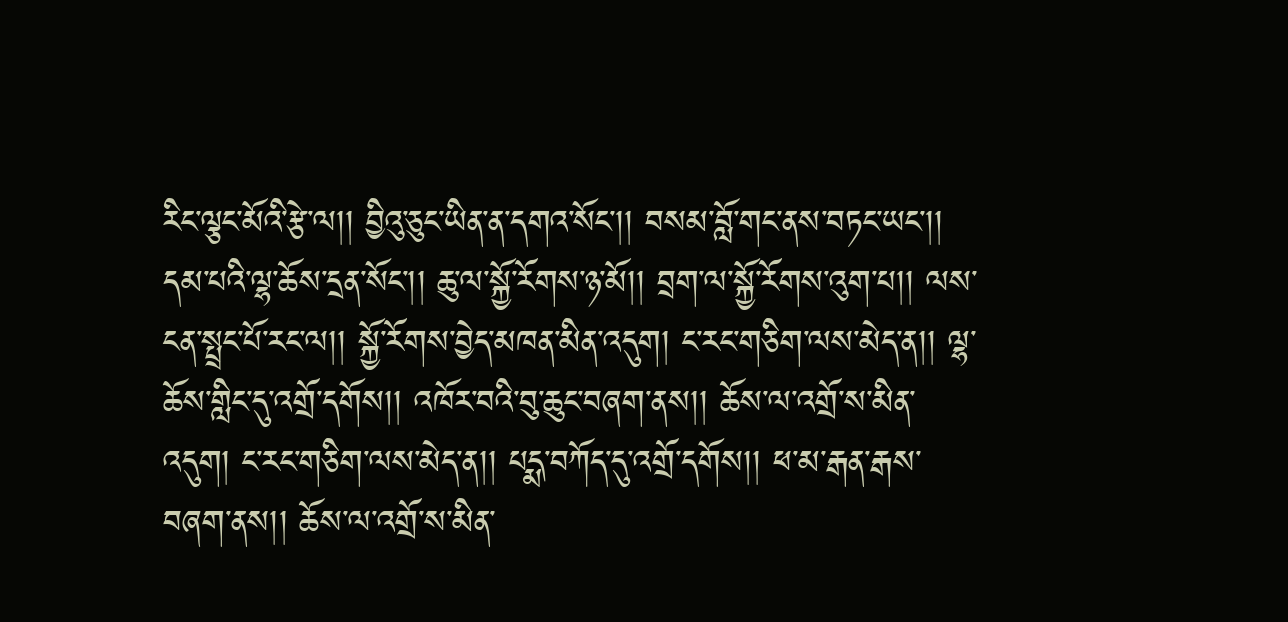རིང་ལྕང་མོའི་རྩེ་ལ།། བྱིའུ་ཅུང་ཡིན་ན་དགའ་སོང་།། བསམ་བློ་གང་ནས་བཏང་ཡང་།། དམ་པའི་ལྷ་ཆོས་དྲན་སོང་།། ཆུ་ལ་སྐྱོ་རོགས་ཉ་མོ།། བྲག་ལ་སྐྱོ་རོགས་འུག་པ།། ལས་ངན་སྤྲང་པོ་རང་ལ།། སྐྱོ་རོགས་བྱེད་མཁན་མིན་འདུག། ང་རང་གཅིག་ལས་མེད་ན།། ལྷ་ཆོས་གླིང་དུ་འགྲོ་དགོས།། འཁོར་བའི་བུ་ཆུང་བཞག་ནས།། ཆོས་ལ་འགྲོ་ས་མིན་འདུག། ང་རང་གཅིག་ལས་མེད་ན།། པདྨ་བཀོད་དུ་འགྲོ་དགོས།། ཕ་མ་རྒན་རྒས་བཞག་ནས།། ཆོས་ལ་འགྲོ་ས་མིན་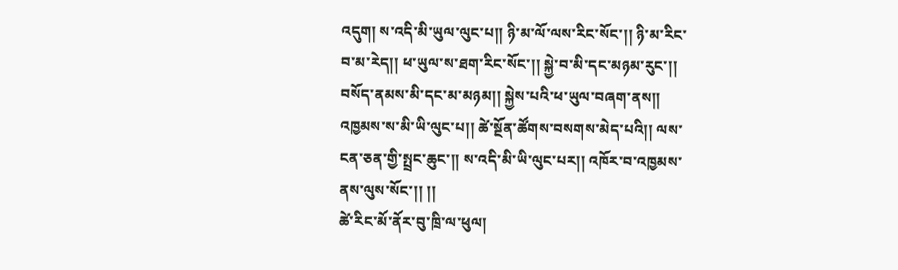འདུག། ས་འདི་མི་ཡུལ་ལུང་པ།། ཉི་མ་ལོ་ལས་རིང་སོང་།། ཉི་མ་རིང་བ་མ་རེད།། ཕ་ཡུལ་ས་ཐག་རིང་སོང་།། སྐྱེ་བ་མི་དང་མཉམ་རུང་།། བསོད་ནམས་མི་དང་མ་མཉམ།། སྐྱེས་པའི་ཕ་ཡུལ་བཞག་ནས།། འཁྱམས་ས་མི་ཡི་ལུང་པ།། ཚེ་སྔོན་ཚོགས་བསགས་མེད་པའི།། ལས་ངན་ཅན་གྱི་སྤྲང་ཆུང་།། ས་འདི་མི་ཡི་ལུང་པར།། འཁོར་བ་འཁྱམས་ནས་ལུས་སོང་།། །།
ཚེ་རིང་མོ་ནོར་བུ་ཁྲི་ལ་ཕུལ།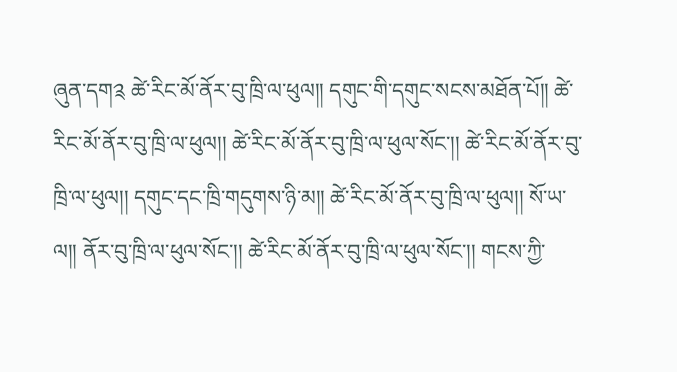ཞུན་དག༉ ཚེ་རིང་མོ་ནོར་བུ་ཁྲི་ལ་ཕུལ།། དགུང་གི་དགུང་སངས་མཐོན་པོ།། ཚེ་རིང་མོ་ནོར་བུ་ཁྲི་ལ་ཕུལ།། ཚེ་རིང་མོ་ནོར་བུ་ཁྲི་ལ་ཕུལ་སོང་།། ཚེ་རིང་མོ་ནོར་བུ་ཁྲི་ལ་ཕུལ།། དགུང་དང་ཁྲི་གདུགས་ཉི་མ།། ཚེ་རིང་མོ་ནོར་བུ་ཁྲི་ལ་ཕུལ།། སོ་ཡ་ལ།། ནོར་བུ་ཁྲི་ལ་ཕུལ་སོང་།། ཚེ་རིང་མོ་ནོར་བུ་ཁྲི་ལ་ཕུལ་སོང་།། གངས་ཀྱི་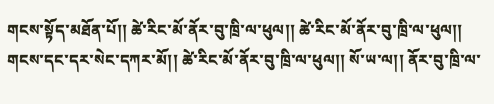གངས་སྟོད་མཐོན་པོ།། ཚེ་རིང་མོ་ནོར་བུ་ཁྲི་ལ་ཕུལ།། ཚེ་རིང་མོ་ནོར་བུ་ཁྲི་ལ་ཕུལ།། གངས་དང་དར་སེང་དཀར་མོ།། ཚེ་རིང་མོ་ནོར་བུ་ཁྲི་ལ་ཕུལ།། སོ་ཡ་ལ།། ནོར་བུ་ཁྲི་ལ་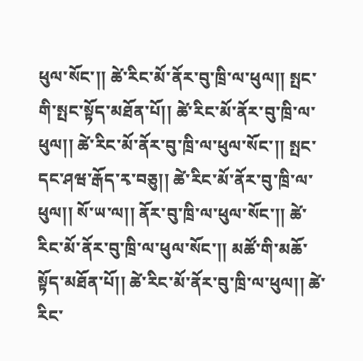ཕུལ་སོང་།། ཚེ་རིང་མོ་ནོར་བུ་ཁྲི་ལ་ཕུལ།། སྤང་གི་སྤང་སྟོད་མཐོན་པོ།། ཚེ་རིང་མོ་ནོར་བུ་ཁྲི་ལ་ཕུལ།། ཚེ་རིང་མོ་ནོར་བུ་ཁྲི་ལ་ཕུལ་སོང་།། སྤང་དང་ཤཝ་རྒོད་རྭ་བཅུ།། ཚེ་རིང་མོ་ནོར་བུ་ཁྲི་ལ་ཕུལ།། སོ་ཡ་ལ།། ནོར་བུ་ཁྲི་ལ་ཕུལ་སོང་།། ཚེ་རིང་མོ་ནོར་བུ་ཁྲི་ལ་ཕུལ་སོང་།། མཚོ་གི་མཆོ་སྟོད་མཐོན་པོ།། ཚེ་རིང་མོ་ནོར་བུ་ཁྲི་ལ་ཕུལ།། ཚེ་རིང་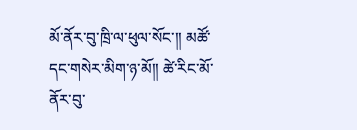མོ་ནོར་བུ་ཁྲི་ལ་ཕུལ་སོང་།། མཚོ་དང་གསེར་མིག་ཉ་མོ།། ཚེ་རིང་མོ་ནོར་བུ་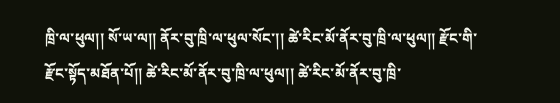ཁྲི་ལ་ཕུལ།། སོ་ཡ་ལ།། ནོར་བུ་ཁྲི་ལ་ཕུལ་སོང་།། ཚེ་རིང་མོ་ནོར་བུ་ཁྲི་ལ་ཕུལ།། རྫོང་གི་རྫོང་སྟོད་མཐོན་པོ།། ཚེ་རིང་མོ་ནོར་བུ་ཁྲི་ལ་ཕུལ།། ཚེ་རིང་མོ་ནོར་བུ་ཁྲི་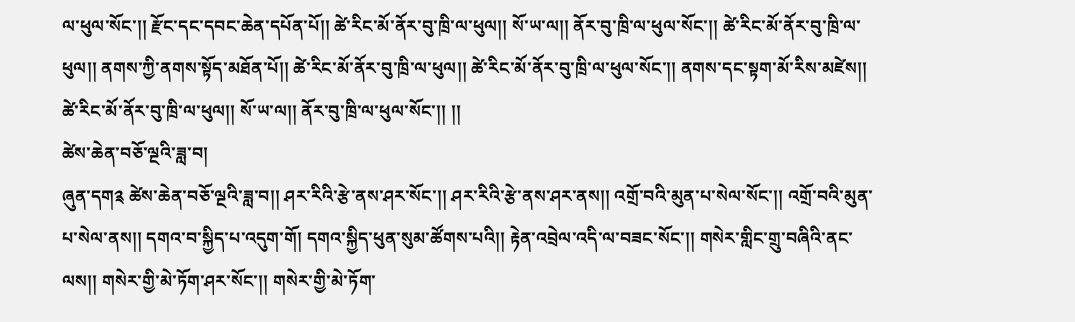ལ་ཕུལ་སོང་།། རྫོང་དང་དབང་ཆེན་དཔོན་པོ།། ཚེ་རིང་མོ་ནོར་བུ་ཁྲི་ལ་ཕུལ།། སོ་ཡ་ལ།། ནོར་བུ་ཁྲི་ལ་ཕུལ་སོང་།། ཚེ་རིང་མོ་ནོར་བུ་ཁྲི་ལ་ཕུལ།། ནགས་ཀྱི་ནགས་སྟོད་མཐོན་པོ།། ཚེ་རིང་མོ་ནོར་བུ་ཁྲི་ལ་ཕུལ།། ཚེ་རིང་མོ་ནོར་བུ་ཁྲི་ལ་ཕུལ་སོང་།། ནགས་དང་སྟག་མོ་རིས་མཛེས།། ཚེ་རིང་མོ་ནོར་བུ་ཁྲི་ལ་ཕུལ།། སོ་ཡ་ལ།། ནོར་བུ་ཁྲི་ལ་ཕུལ་སོང་།། །།
ཚེས་ཆེན་བཅོ་ལྔའི་ཟླ་བ།
ཞུན་དག༉ ཚེས་ཆེན་བཅོ་ལྔའི་ཟླ་བ།། ཤར་རིའི་རྩེ་ནས་ཤར་སོང་།། ཤར་རིའི་རྩེ་ནས་ཤར་ནས།། འགྲོ་བའི་མུན་པ་སེལ་སོང་།། འགྲོ་བའི་མུན་པ་སེལ་ནས།། དགའ་བ་སྐྱིད་པ་འདུག་གོ། དགའ་སྐྱིད་ཕུན་སུམ་ཚོགས་པའི།། རྟེན་འབྲེལ་འདི་ལ་བཟང་སོང་།། གསེར་གླིང་གྲུ་བཞིའི་ནང་ལས།། གསེར་གྱི་མེ་ཏོག་ཤར་སོང་།། གསེར་གྱི་མེ་ཏོག་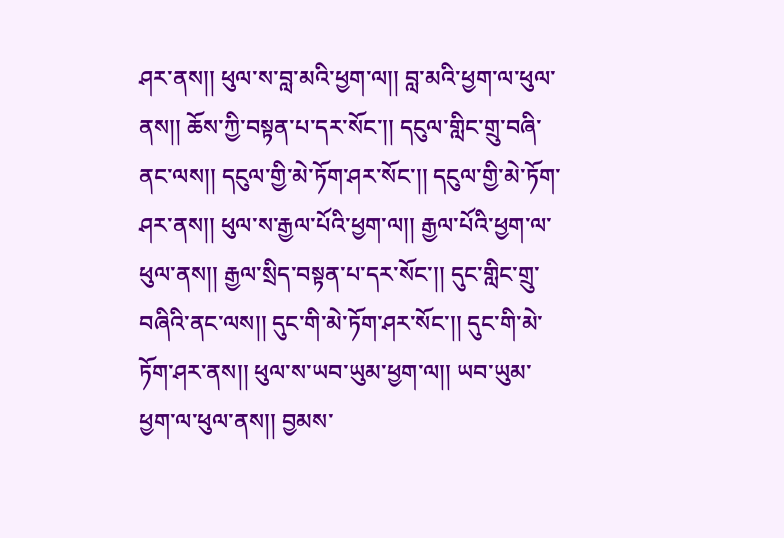ཤར་ནས།། ཕུལ་ས་བླ་མའི་ཕྱག་ལ།། བླ་མའི་ཕྱག་ལ་ཕུལ་ནས།། ཆོས་ཀྱི་བསྟན་པ་དར་སོང་།། དངུལ་གླིང་གྲུ་བཞི་ནང་ལས།། དངུལ་གྱི་མེ་ཏོག་ཤར་སོང་།། དངུལ་གྱི་མེ་ཏོག་ཤར་ནས།། ཕུལ་ས་རྒྱལ་པོའི་ཕྱག་ལ།། རྒྱལ་པོའི་ཕྱག་ལ་ཕུལ་ནས།། རྒྱལ་སྲིད་བསྟན་པ་དར་སོང་།། དུང་གླིང་གྲུ་བཞིའི་ནང་ལས།། དུང་གི་མེ་ཏོག་ཤར་སོང་།། དུང་གི་མེ་ཏོག་ཤར་ནས།། ཕུལ་ས་ཡབ་ཡུམ་ཕྱག་ལ།། ཡབ་ཡུམ་ཕྱག་ལ་ཕུལ་ནས།། བྱམས་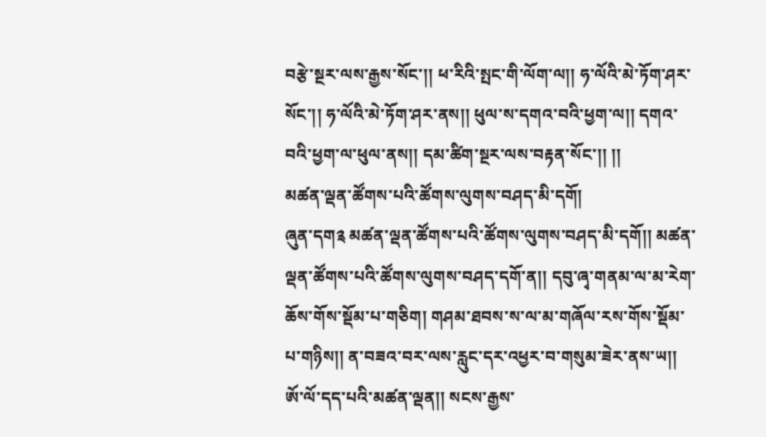བརྩེ་སྔར་ལས་རྒྱས་སོང་།། ཕ་རིའི་སྤང་གི་ལོག་ལ།། ཧ་ལོའི་མེ་ཏོག་ཤར་སོང་།། ཧ་ལོའི་མེ་ཏོག་ཤར་ནས།། ཕུལ་ས་དགའ་བའི་ཕྱག་ལ།། དགའ་བའི་ཕྱག་ལ་ཕུལ་ནས།། དམ་ཚིག་སྔར་ལས་བརྟན་སོང་།། །།
མཚན་ལྡན་ཚོགས་པའི་ཚོགས་ལུགས་བཤད་མི་དགོ།
ཞུན་དག༉ མཚན་ལྡན་ཚོགས་པའི་ཚོགས་ལུགས་བཤད་མི་དགོ།། མཚན་ལྡན་ཚོགས་པའི་ཚོགས་ལུགས་བཤད་དགོ་ན།། དབུ་ཞྭ་གནམ་ལ་མ་རེག་ཆོས་གོས་སྡོམ་པ་གཅིག། གཤམ་ཐབས་ས་ལ་མ་གཞོལ་རས་གོས་སྡོམ་པ་གཉིས།། ན་བཟའ་བར་ལས་རླུང་དར་འཕྱར་བ་གསུམ་ཟེར་ནས་ཡ།། ཨོ་ལོ་དད་པའི་མཚན་ལྡན།། སངས་རྒྱས་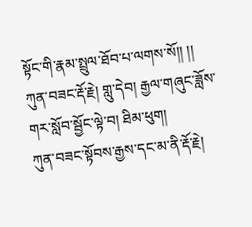སྟོང་གི་རྣམ་སྤྲུལ་ཐོབ་པ་ལགས་སོ།། །།
ཀུན་བཟང་རྡོ་རྗེ། གླུ་དེབ། རྒྱལ་གཞུང་ཟློས་གར་སློབ་སྦྱོང་ལྟེ་བ། ཐིམ་ཕུག།
ཀུན་བཟང་སྟོབས་རྒྱས་དང་མ་ནི་རྡོ་རྗེ།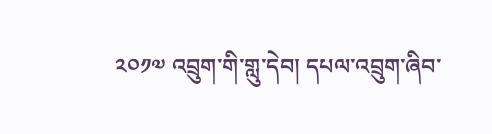༢༠༡༧ འབྲུག་གི་གླུ་དེབ། དཔལ་འབྲུག་ཞིབ་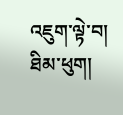འཇུག་ལྟེ་བ། ཐིམ་ཕུག།